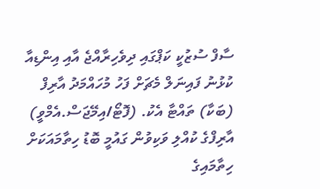ސާފް ސުޒުކީ ކަޕްގައި ދިވެހިރާއްޖެ އާއި އިންޑިއާ ކުޅުނު ފައިނަލް މެޗަށް ފަހު މުހައްމަދު އާރިފް (ބަކާ) ތައްޓާ އެކު. (ފޮޓޯ/އިމޭޖަސް.އެމްވީ)
އާރިފްގެ ކުއްލި ވަކިވުން ގައުމީ ބޮޑު ހިތާމައަކަށް
ހިތާމައިގެ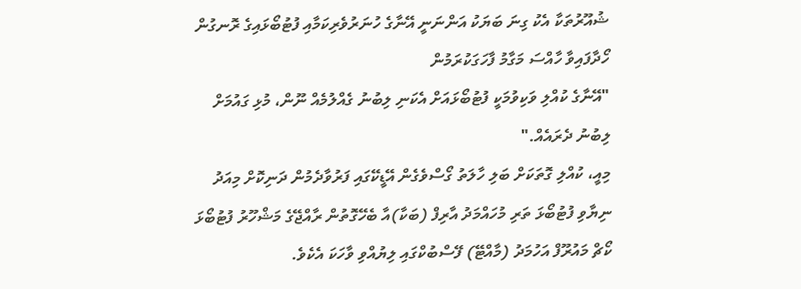ޝުއޫރުތަކާ އެކު ގިނަ ބަޔަކު އަންނަނީ އޭނާގެ ހުނަރުވެރިކަމާއި ފުޓުބޯޅައިގެ ރޮނގުން ހޯދާފައިވާ ހާއްސަ މަގާމު ފާހަގަކުރަމުން
"އޭނާގެ ކުއްލި ވަކިވުމަކީ ފުޓުބޯޅައަށް އެކަނި ލިބުނު ގެއްލުމެއް ނޫން، މުޅި ގައުމަށް ލިބުނު ދެރައެއް."
މިއީ، ކުއްލި ގޮތަކަށް ބަލި ހާލަތު ގޯސްވެގެން އޭޑީކޭގައި ފަރުވާދެމުން ދަނިކޮށް މިއަދު ނިޔާވި ފުޓުބޯޅަ ތަރި މުހައްމަދު އާރިފް (ބަކާ)އާ ބެހޭގޮތުން ރާއްޖޭގެ މަޝްހޫރު ފުޓުބޯޅަ ކޯޗް މައުރޫފް އަހުމަދު (މާއްޓޭ) ފޭސްބުކްގައި ލިޔުއްވި ވާހަކަ އެކެވެ.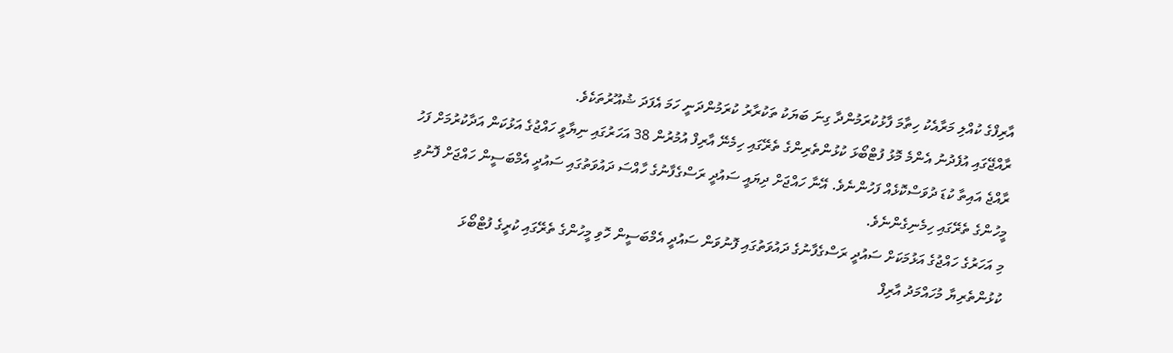އާރިފްގެ ކުއްލި މަރާއެކު ހިތާމަ ފާޅުކުރަމުންދާ ގިނަ ބަޔަކު ތަކުރާރު ކުރަމުންދަނީ ހަމަ އެފަދަ ޝުއޫރުތަކެވެ.
ރާއްޖޭގައި އުފެދުނު އެންމެ މޮޅު ފުޓްބޯޅަ ކުޅުންތެރިންގެ ތެރޭގައި ހިމެނޭ އާރިފް އުމުރުން 38 އަހަރުގައި ނިޔާވީ ހައްޖުގެ އަޅުކަން އަދާކުރުމަށް ފަހު ރާއްޖެ އައިތާ ކުޑަ ދުވަސްކޮޅެއް ފަހުންނެވެ. އޭނާ ހައްޖަށް ދިޔައީ ސައުދީ ރަސްގެފާނުގެ ހާއްސަ ދައުވަތުގައި ސައުދީ އެމްބަސީން ހައްޖަށް ފޮނުވި މީހުންގެ ތެރޭގައި ހިމެނިގެންނެވެ.
މި އަހަރުގެ ހައްޖުގެ އަޅުމަކަށް ސައުދީ ރަސްގެފާނުގެ ދައުވަތުގައި ފޮނުވަން ސައުދީ އެމްބަސީން ހޮވި މީހުންގެ ތެރޭގައި ކުރީގެ ފުޓްބޯޅަ ކުޅުންތެރިޔާ މުހައްމަދު އާރިފް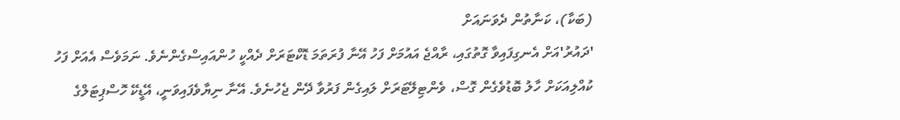(ބަކާ)، ކަނާތުން ދެވަނައަށް
'ދައުރު'އަށް އެނގިފައިވާ ގޮތުގައި، ރާއްޖެ އައުމަށް ފަހު އޭނާ ފުރަތަމަ ޑޮކްޓަރަށް ދެއްކީ ހުންއައިސްގެންނެވެ. ނަމަވެސް އެއަށް ފަހު ކުއްލިއަކަށް ހާލު ބޮޑުވެގެން ގޮސް، ވެންޓިލޭޓަރަށް ލައިގެން ފަރުވާ ދޭން ޖެހުނެވެ. އޭނާ ނިޔާވެފައިވަނީ، އޭޑީކޭ ހޮސްޕިޓަލްގެ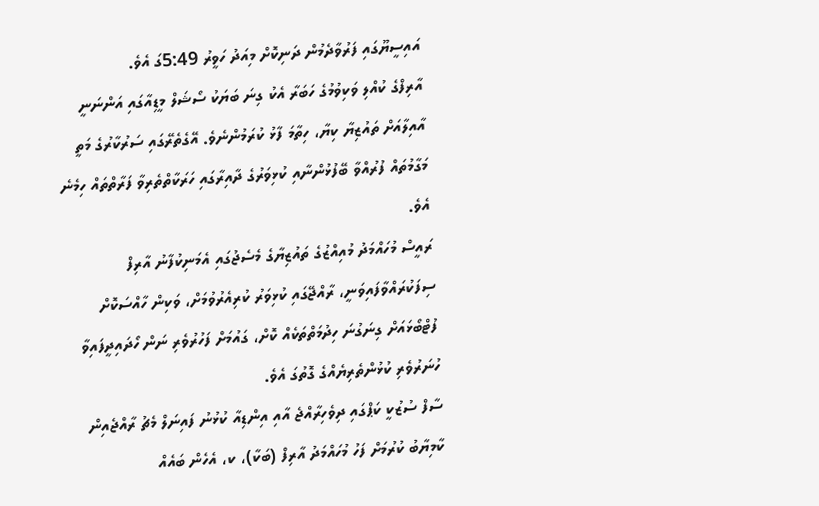އައިސީޔޫގައި ފަރުވާދެމުން ދަނިކޮށް މިއަދު ހަވީރު 5:49ގަ އެވެ.
އާރިފްގެ ކުއްލި ވަކިވުމުގެ ހަބަރާ އެކު ގިނަ ބަޔަކު ސޯޝަލް މީޑިއާގައި އަންނަނީ އާއިލާއަށް ތައުޒިޔާ ކިޔާ، ހިތާމަ ފާޅު ކުރަމުންނެވެ. އޭގެތެރޭގައި ސަރުކާރުގެ މަތީ މަގާމުތައް ފުރުއްވާ ބޭފުޅުންނާއި ކުޅިވަރުގެ ދާއިރާގައި ހަރަކާތްތެރިވާ ފަރާތްތައް ހިމެނެ އެވެ.
ރައީސް މުހައްމަދު މުއިއްޒުގެ ތައުޒިޔާގެ މެސެޖުގައި އެމަނިކުފާނު އާރިފް ސިފަކުރައްވާފައިވަނީ، ރާއްޖޭގައި ކުޅިވަރު ކުރިއެރުވުމަށް، ވަކިން ހާއްސަކޮށް ފުޓްބޯޅައަށް ގިނަގުނަ ހިދުމަތްތަކެއް ކޮށް، ގައުމަށް ފަހުރުވެރި ނަން ހޯދައިދީފައިވާ ހުނަރުވެރި ކުޅުންތެރިޔެއްގެ ގޮތުގަ އެވެ.
ސާފް ސުޒުކީ ކަޕްގައި ދިވެހިރާއްޖެ އާއި އިންޑިއާ ކުޅުނު ފައިނަލް މެޗު ރާއްޖެއިން ކާމިޔާބު ކުރުމަށް ފަހު މުހައްމަދު އާރިފް (ބަކާ)، ކ، އެހެން ބައެއް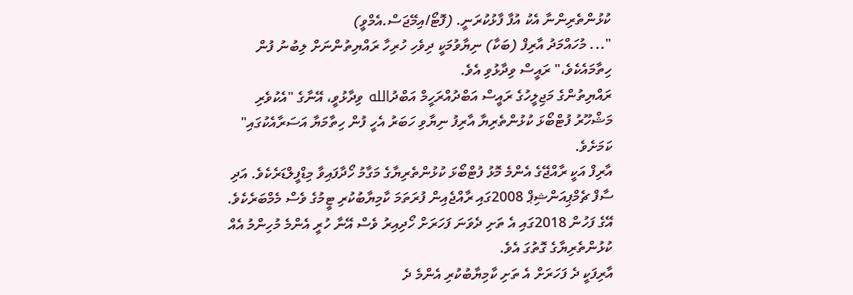ކުޅުންތެރިންނާ އެކު އުފާ ފާޅުކުރަނީ. (ފޮޓޯ/އިމޭޖަސް.އެމްވީ)
"... މުހައްމަދު އާރިފް (ބަކާ) ނިޔާވުމަކީ ދިވެހި ހުރިހާ ރައްޔިތުންނަށް ލިބުނު ފުން ހިތާމައެކެވެ،" ރައީސް ވިދާޅުވި އެވެ.
ރައްޔިތުންގެ މަޖިލީހުގެ ރައީސް އަބްދުއްރަހީމް އަބްދުالله ވިދާޅުވީ، އޭނާގެ "އެކުވެރި މަޝްހޫރު ފުޓްބޯޅަ ކުޅުންތެރިޔާ އާރިފު ނިޔާވި ހަބަރު އެހީ ފުން ހިތާމަޔާ އަސަރާއެކުގައި" ކަމަށެވެ.
އާރިފް އަކީ ރާއްޖޭގެ އެންމެ މޮޅު ފުޓްބޯޅަ ކުޅުންތެރިޔާގެ މަގާމު ހޯދާފައިވާ މިޑްފީލްޑަރެކެވެ. އަދި ސާފް ޗެމްޕިއަންޝިޕް 2008ގައި ރާއްޖެއިން ފުރަތަމަ ކާމިޔާބުކުރި ޓީމުގެ ވެސް މެމްބަރެކެވެ. އޭގެ ފަހުން 2018ގައި އެ ތަށި ދެވަނަ ފަހަރަށް ހޯދިއިރު ވެސް އޭނާ ހުރީ އެންމެ މުހިންމު އެއް ކުޅުންތެރިޔާގެ ގޮތުގަ އެވެ.
އާރިފަކީ ދެ ފަހަރަށް އެ ތަށި ކާމިޔާބުކުރި އެންމެ ދެ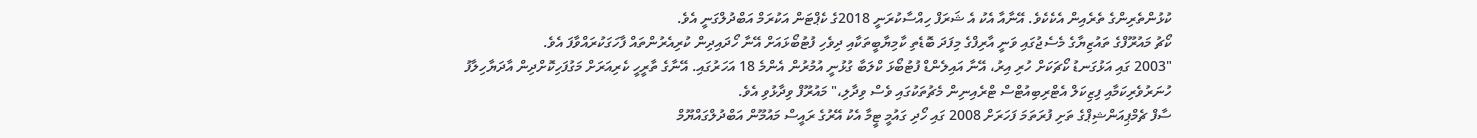ކުޅުންތެރިންގެ ތެރެއިން އެކެކެވެ. އޭނާއާ އެކު އެ ޝަރަފް ހިއްސާކުރަނީ 2018ގެ ކެޕްޓަން އަކުރަމް އަބްދުލްގަނީ އެވެ.
ކޯޗު މައުރޫފްގެ ތައުޒިޔާގެ މެސެޖުގައި ވަނީ އާރިފްގެ މިފަދަ ބޮޑެތި ކާމިޔާބީތަކާއި ދިވެހި ފުޓުބޯޅައަށް އޭނާ ހޯދައިދިން ކުރިއެރުންތައް ފާހަގަކުރައްވާފަ އެވެ.
"2003 ގައި އަޅުގަނޑު ކޯޗަކަށް ހުރި އިރު، އޭނާ އައިލެންޑް ފުޓުބޯޅަ ކްލަބާ ގުޅުނީ އުމުރުން އެންމެ 18 އަހަރުގައި. އޭނާގެ ތާރީހީ ކެރިއަރަށް މަގުފަހިކޮށްދިން އާދަޔާހިލާފު ހުނަރުވެރިކަމާއި ފިޒިކަލް އެޓްރިބިއުޓްސް ޓްރެއިނިން މެޗުތަކުގައި ވެސް ވިދާލި،" މައުރޫފް ވިދާޅުވި އެވެ.
ސާފް ޗެމްޕިއަންޝިޕްގެ ތަށި ފުރަތަމަ ފަހަރަށް 2008 ގައި ހޯދި ގައުމީ ޓީމާ އެކު އޭރުގެ ރައީސް މައުމޫން އަބްދުލްގައްޔޫމް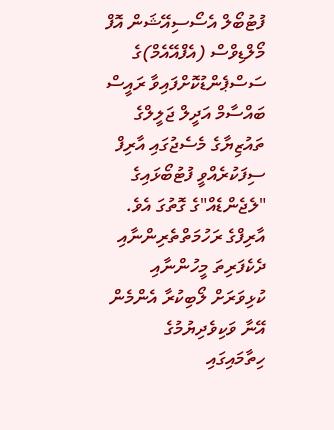ފުޓުބޯލް އެސޯސިއޭޝަން އޮފް މޯލްޑިވްސް (އެފްއޭއެމް)ގެ ސަސްޕެންޑުކޮށްފައިވާ ރައީސް ބައްސާމް އަދީލް ޖަލީލްގެ ތައުޒިޔާގެ މެސެޖުގައި އާރިފް ސިފަކުރެއްވީ ފުޓުބޯޅައިގެ "ލެޖެންޑެއް"ގެ ގޮތުގަ އެވެ.
އާރިފްގެ ރަހުމަތްތެރިންނާއި ދެކެފަރިތަ މީހުންނާއި ކުޅިވަރަށް ލޯބިކުރާ އެންމެން އޭނާ ވަކިވެދިޔުމުގެ ހިތާމައިގައި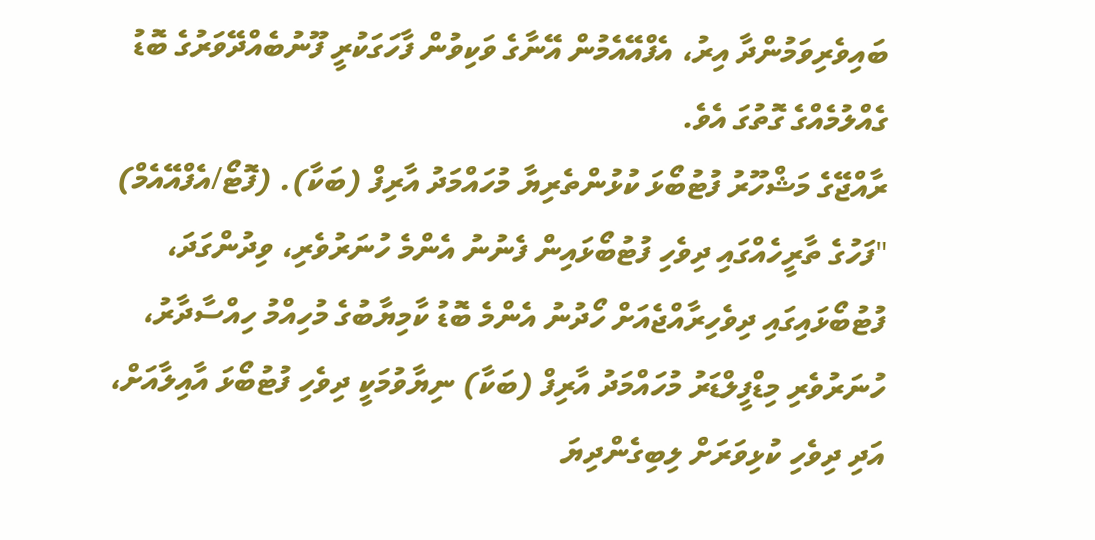ބައިވެރިވަމުންދާ އިރު، އެފްއޭއެމުން އޭނާގެ ވަކިވުން ފާހަގަކުރީ ފޫނުބެއްދޭވަރުގެ ބޮޑު ގެއްލުމެއްގެ ގޮތުގަ އެވެ.
ރާއްޖޭގެ މަޝްހޫރު ފުޓުބޯޅަ ކުޅުންތެރިޔާ މުހައްމަދު އާރިފް (ބަކާ). (ފޮޓޯ/އެފްއޭއެމް)
"ފަހުގެ ތާރީހެއްގައި ދިވެހި ފުޓުބޯޅައިން ފެނުނު އެންމެ ހުނަރުވެރި، ވިދުންގަދަ، ފުޓުބޯޅައިގައި ދިވެހިރާއްޖެއަށް ހޯދުނު އެންމެ ބޮޑު ކާމިޔާބުގެ މުހިއްމު ހިއްސާދާރު، ހުނަރުވެރި މިޑްފީލްޑަރު މުހައްމަދު އާރިފް (ބަކާ) ނިޔާވުމަކީ ދިވެހި ފުޓުބޯޅަ އާއިލާއަށް، އަދި ދިވެހި ކުޅިވަރަށް ލިބިގެންދިޔަ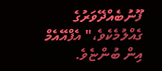ފޫނުބެއްދޭވަރުގެ ގެއްލުމެކެވެ،" އެފްއޭއެމް އިން ބުންޏެވެ.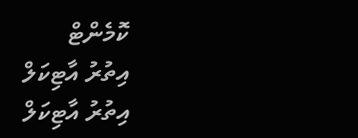ކޮމެންޓް
އިތުރު އާޓިކަލް
އިތުރު އާޓިކަލް